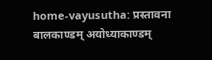home-vayusutha: प्रस्तावना बालकाण्डम् अयोध्याकाण्डम्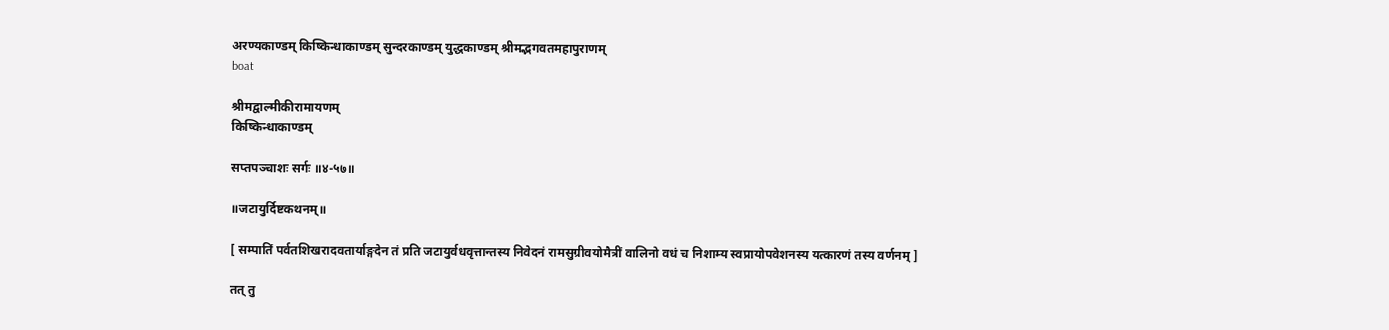अरण्यकाण्डम् किष्किन्धाकाण्डम् सुन्दरकाण्डम् युद्धकाण्डम् श्रीमद्भगवतमहापुराणम्
boat

श्रीमद्वाल्मीकीरामायणम्
किष्किन्धाकाण्डम्

सप्तपञ्चाशः सर्गः ॥४-५७॥

॥जटायुर्दिष्टकथनम्॥

[ सम्पातिं पर्वतशिखरादवतार्याङ्गदेन तं प्रति जटायुर्वधवृत्तान्तस्य निवेदनं रामसुग्रीवयोमैत्रीं वालिनो वधं च निशाम्य स्वप्रायोपवेशनस्य यत्कारणं तस्य वर्णनम् ]

तत् तु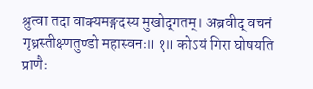श्रुत्वा तदा वाक्यमङ्गदस्य मुखोद‍्गतम्। अब्रवीद् वचनं गृध्रस्तीक्ष्णतुण्डो महास्वनः॥ १॥ कोऽयं गिरा घोषयति प्राणैः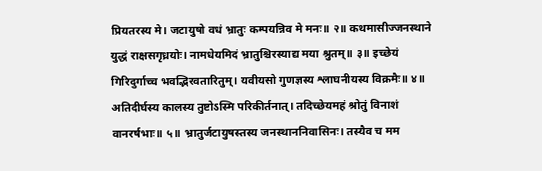प्रियतरस्य मे। जटायुषो वधं भ्रातुः कम्पयन्निव मे मनः॥ २॥ कथमासीज्जनस्थाने युद्धं राक्षसगृध्रयोः। नामधेयमिदं भ्रातुश्चिरस्याद्य मया श्रुतम्॥ ३॥ इच्छेयं गिरिदुर्गाच्च भवद्भिरवतारितुम्। यवीयसो गुणज्ञस्य श्लाघनीयस्य विक्रमैः॥ ४॥ अतिदीर्घस्य कालस्य तुष्टोऽस्मि परिकीर्तनात्। तदिच्छेयमहं श्रोतुं विनाशं वानरर्षभाः॥ ५॥ भ्रातुर्जटायुषस्तस्य जनस्थाननिवासिनः। तस्यैव च मम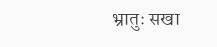भ्रातुः सखा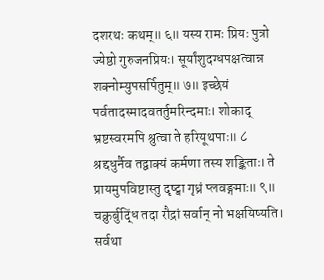दशरथः कथम्॥ ६॥ यस्य रामः प्रियः पुत्रो ज्येष्ठो गुरुजनप्रियः। सूर्यांशुदग्धपक्षत्वान्न शक्नोम्युपसर्पितुम्॥ ७॥ इच्छेयं पर्वतादस्मादवतर्तुमरिन्दमाः। शोकाद् भ्रष्टस्वरमपि श्रुत्वा ते हरियूथपाः॥ ८ श्रद्दधुर्नैव तद्वाक्यं कर्मणा तस्य शङ्किताः। ते प्रायमुपविष्टास्तु दृष्ट्वा गृध्रं प्लवङ्गमाः॥ ९॥ चक्रुर्बुद्धिं तदा रौद्रां सर्वान् नो भक्षयिष्यति। सर्वथा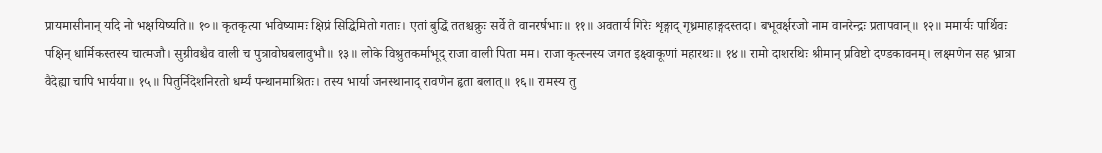प्रायमासीनान् यदि नो भक्षयिष्यति॥ १०॥ कृतकृत्या भविष्यामः क्षिप्रं सिद्धिमितो गताः। एतां बुद्धिं ततश्चक्रुः सर्वे ते वानरर्षभाः॥ ११॥ अवतार्य गिरेः शृङ्गाद् गृध्रमाहाङ्गदस्तदा। बभूवर्क्षरजो नाम वानरेन्द्रः प्रतापवान्॥ १२॥ ममार्यः पार्थिवः पक्षिन् धार्मिकस्तस्य चात्मजौ। सुग्रीवश्चैव वाली च पुत्रावोघबलावुभौ॥ १३॥ लोके विश्रुतकर्माभूद् राजा वाली पिता मम। राजा कृत्स्नस्य जगत इक्ष्वाकूणां महारथः॥ १४॥ रामो दाशरथिः श्रीमान् प्रविष्टो दण्डकावनम्। लक्ष्मणेन सह भ्रात्रा वैदेह्या चापि भार्यया॥ १५॥ पितुर्निदेशनिरतो धर्म्यं पन्थानमाश्रितः। तस्य भार्या जनस्थानाद् रावणेन हृता बलात्॥ १६॥ रामस्य तु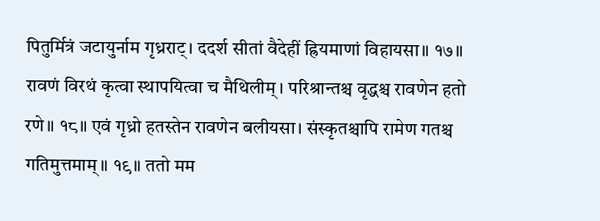पितुर्मित्रं जटायुर्नाम गृध्रराट्। ददर्श सीतां वैदेहीं ह्रियमाणां विहायसा॥ १७॥ रावणं विरथं कृत्वा स्थापयित्वा च मैथिलीम्। परिश्रान्तश्च वृद्धश्च रावणेन हतो रणे॥ १८॥ एवं गृध्रो हतस्तेन रावणेन बलीयसा। संस्कृतश्चापि रामेण गतश्च गतिमुत्तमाम्॥ १९॥ ततो मम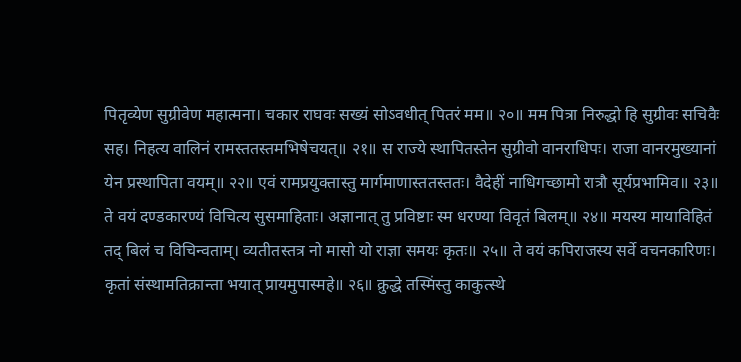पितृव्येण सुग्रीवेण महात्मना। चकार राघवः सख्यं सोऽवधीत् पितरं मम॥ २०॥ मम पित्रा निरुद्धो हि सुग्रीवः सचिवैः सह। निहत्य वालिनं रामस्ततस्तमभिषेचयत्॥ २१॥ स राज्ये स्थापितस्तेन सुग्रीवो वानराधिपः। राजा वानरमुख्यानां येन प्रस्थापिता वयम्॥ २२॥ एवं रामप्रयुक्तास्तु मार्गमाणास्ततस्ततः। वैदेहीं नाधिगच्छामो रात्रौ सूर्यप्रभामिव॥ २३॥ ते वयं दण्डकारण्यं विचित्य सुसमाहिताः। अज्ञानात् तु प्रविष्टाः स्म धरण्या विवृतं बिलम्॥ २४॥ मयस्य मायाविहितं तद् बिलं च विचिन्वताम्। व्यतीतस्तत्र नो मासो यो राज्ञा समयः कृतः॥ २५॥ ते वयं कपिराजस्य सर्वे वचनकारिणः। कृतां संस्थामतिक्रान्ता भयात् प्रायमुपास्महे॥ २६॥ क्रुद्धे तस्मिंस्तु काकुत्स्थे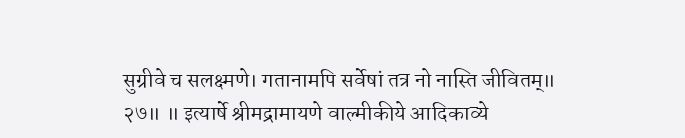सुग्रीवे च सलक्ष्मणे। गतानामपि सर्वेषां तत्र नो नास्ति जीवितम्॥ २७॥ ॥ इत्यार्षे श्रीमद्रामायणे वाल्मीकीये आदिकाव्ये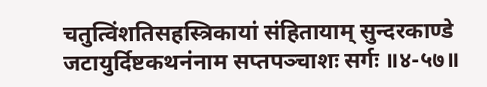चतुत्विंशतिसहस्त्रिकायां संहितायाम् सुन्दरकाण्डे जटायुर्दिष्टकथनंनाम सप्तपञ्चाशः सर्गः ॥४-५७॥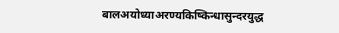बालअयोध्याअरण्यकिष्किन्धासुन्दरयुद्ध